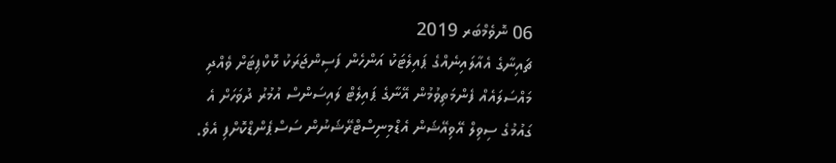06 ނޮވެމްބަރ 2019
ޗައިނާގެ އެއާލައިނެއްގެ ޕައިލެޓަކު އަންހެން ފަސިންޖަރަކު ކޮކްޕިޓަށް ވެއްދި މައްސަލައެއް ފެންމަތިވުމުން އޭނާގެ ޕައިލެޓް ލައިސަންސް އުމުރު ދުވަހަށް އެ ގައުމުގެ ސިވިލް އޭވިއޭޝަން އެޑްމިނިސްޓްރޭޝަނުން ސަސްޕެންޑްކޮށްފި އެވެ.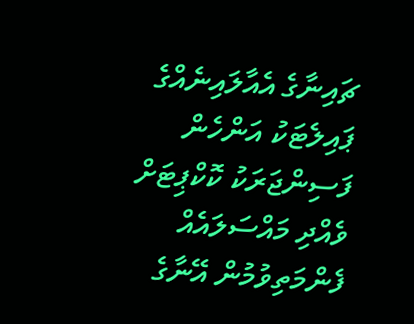ޗައިނާގެ އެއާލައިނެއްގެ ޕައިލެޓަކު އަންހެން ފަސިންޖަރަކު ކޮކްޕިޓަށް ވެއްދި މައްސަލައެއް ފެންމަތިވުމުން އޭނާގެ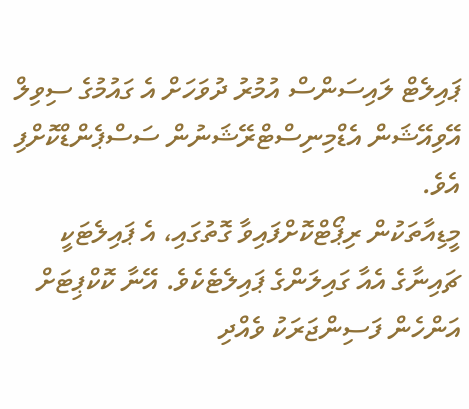ޕައިލެޓް ލައިސަންސް އުމުރު ދުވަހަށް އެ ގައުމުގެ ސިވިލް އޭވިއޭޝަން އެޑްމިނިސްޓްރޭޝަނުން ސަސްޕެންޑްކޮށްފި އެވެ.
މީޑިއާތަކުން ރިޕޯޓްކޮށްފައިވާ ގޮތުގައި، އެ ޕައިލެޓަކީ ޗައިނާގެ އެއާ ގައިލަންގެ ޕައިލެޓެކެވެ. އޭނާ ކޮކްޕިޓަށް އަންހެން ފަސިންޖަރަކު ވެއްދި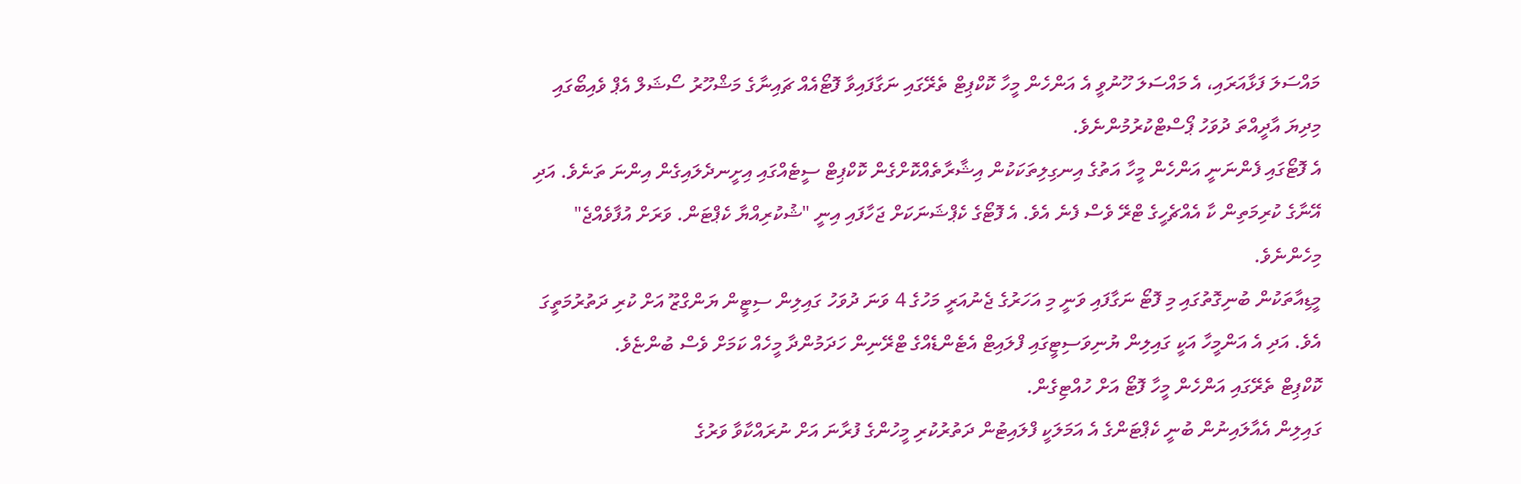މައްސަލަ ފަޅާއަރައި، އެ މައްސަލަ ހޫނުވީ އެ އަންހެން މީހާ ކޮކްޕިޓް ތެރޭގައި ނަގާފައިވާ ފޮޓޯއެއް ޗައިނާގެ މަޝްހޫރު ސޯޝަލް އެޕް ވެއިބޯގައި މިދިޔަ އާދީއްތަ ދުވަހު ޕޯސްޓްކުރުމުންނެވެ.
އެ ފޮޓޯގައި ފެންނަނީ އަންހެން މީހާ އަތުގެ އިނގިލިތަކަކުން އިޝާރާތެއްކޮށްގެން ކޮކްޕިޓް ސީޓެއްގައި އިށީނދެލައިގެން އިންނަ ތަނެވެ. އަދި އޭނާގެ ކުރިމަތިން ކާ އެއްޗެހީގެ ޓްރޭ ވެސް ފެނެ އެވެ. އެ ފޮޓޯގެ ކެޕްޝަނަކަށް ޖަހާފައި އިނީ "ޝުކުރިއްޔާ ކެޕްޓަން. ވަރަށް އުފާވެއްޖެ" މިހެންނެވެ.
މީޑިއާތަކުން ބުނިގޮތުގައި މި ފޮޓޯ ނަގާފައި ވަނީ މި އަހަރުގެ ޖެނުއަރީ މަހުގެ 4 ވަނަ ދުވަހު ގައިލިން ސިޓީން ޔަންގްޒޫ އަށް ކުރި ދަތުރުމަތީގަ އެވެ. އަދި އެ އަންމީހާ އަކީ ގައިލިން ޔުނިވަސިޓީގައި ފްލައިޓް އެޓެންޑެއްގެ ޓްރޭނިން ހަދަމުންދާ މީހެއް ކަމަށް ވެސް ބުންޏެވެ.
ކޮކްޕިޓް ތެރޭގައި އަންހެން މީހާ ފޮޓޯ އަށް ހުއްޓިގެން.
ގައިލިން އެއާލައިނުން ބުނީ ކެޕްޓަންގެ އެ އަމަލަކީ ފްލައިޓުން ދަތުރުކުރި މީހުންގެ ފުރާނަ އަށް ނުރައްކާވާ ވަރުގެ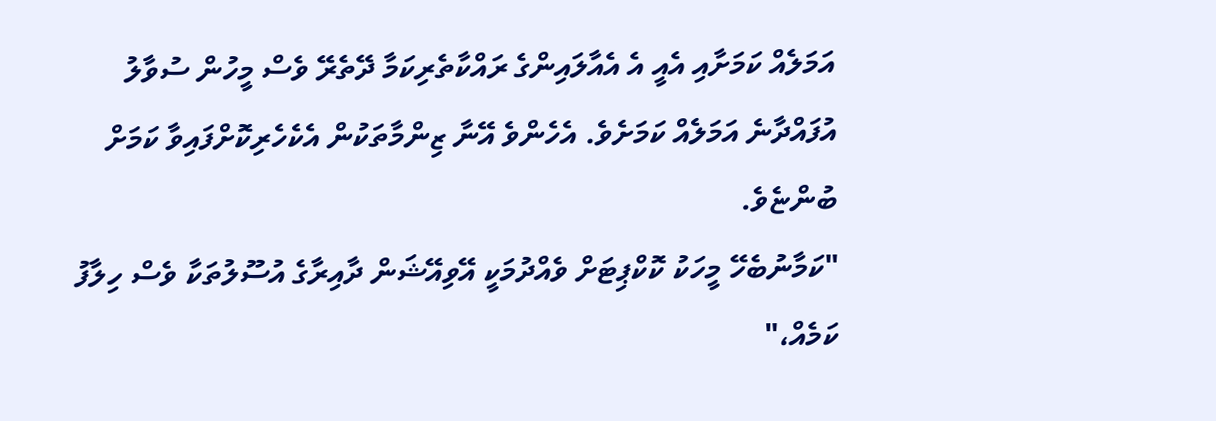އަމަލެއް ކަމަށާއި އެއީ އެ އެއާލައިންގެ ރައްކާތެރިކަމާ ދޭތެރޭ ވެސް މީހުން ސުވާލު އުފައްދާނެ އަމަލެއް ކަމަށެވެ. އެހެންވެ އޭނާ ޒިންމާތަކުން އެކެހެރިކޮށްފައިވާ ކަމަށް ބުންޏެވެ.
"ކަމާނުބެހޭ މީހަކު ކޮކްޕިޓަށް ވެއްދުމަކީ އޭވިއޭޝަން ދާއިރާގެ އުސޫލުތަކާ ވެސް ހިލާފު ކަމެއް،"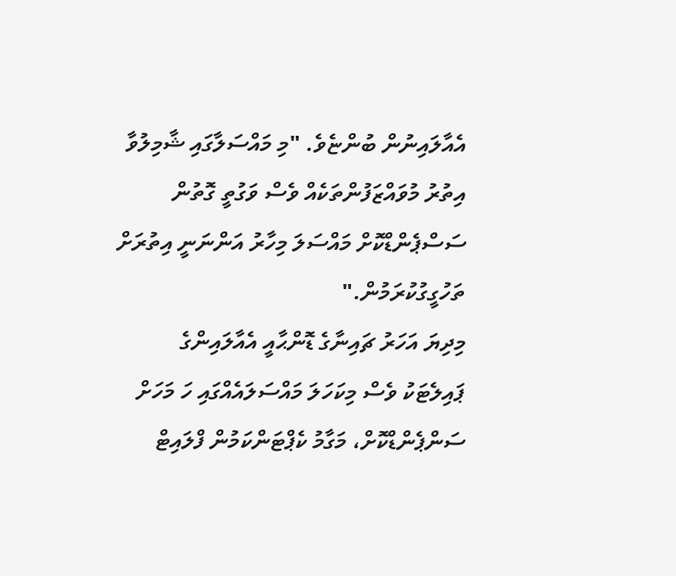އެއާލައިނުން ބުންޏެވެ. "މި މައްސަލާގައި ޝާމިލުވާ އިތުރު މުވައްޒަފުންތަކެއް ވެސް ވަގުތީ ގޮތުން ސަސްޕެންޑްކޮށް މައްސަލަ މިހާރު އަންނަނީ އިތުރަށް ތަހުގީގުކުރަމުން."
މިދިޔަ އަހަރު ޗައިނާގެ ޑޮންޙާއީ އެއާލައިންގެ ޕައިލެޓަކު ވެސް މިކަހަލަ މައްސަލައެއްގައި ހަ މަހަށް ސަންޕެންޑްކޮށް، މަގާމު ކެޕްޓަންކަމުން ފްލައިޓް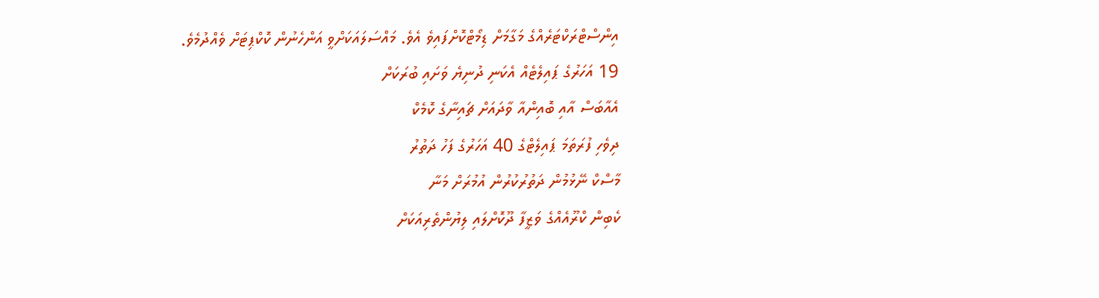އިންސްޓްރަކްޓަރެއްގެ މަގާމަށް ޑިމޯޓްކޮށްފައިވެ އެވެ. މައްސަލައަކަށްވީ އަންހެނުން ކޮކްޕިޓަށް ވެއްދުމެވެ.
19 އަހަރުގެ ޕައިލެޓެއް އެކަނި ދުނިޔެ ވަށައި ބުރަކަށް
އެއާބަސް އާއި ބޮއިންއާ ވާދައަށް ޗައިނާގެ ކޮމެކް
ދިވެހި ފުރަތަމަ ޕައިލެޓްގެ 40 އަހަރުގެ ފަހު ދަތުރު
މާސްކް ނޭޅުމުން ދަތުރުކުރުން އުމުރަށް މަނާ
ކެބިން ކްރޫއެއްގެ ވަޒީފާ ދޫކޮށްލައި ލިޔުންތެރިއަކަށް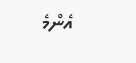އެންމެ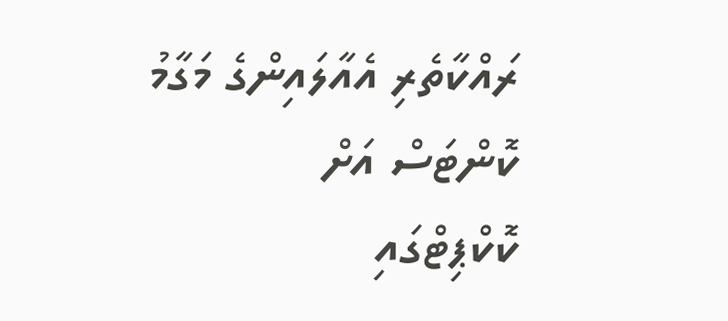ރައްކާތެރި އެއާލައިންގެ މަގާމު ކޮންޓަސް އަށް
ކޮކްޕިޓްގައި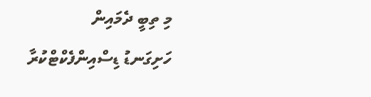މި ތިބީ ދެމައިން
ހަށިގަނޑު ޑިސްއިންފެކްޓްކުރާ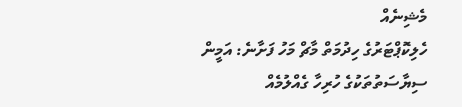މެޝިނެއް
ހެލިކޮޕްޓަރުގެ ހިދުމަތް މާޗް މަހު ފަށާނެ: އަމީން
ސިޔާސަތުތަކުގެ ހުރިހާ ގެއްލުމެއް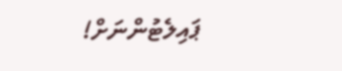ޕައިލެޓުންނަށް!